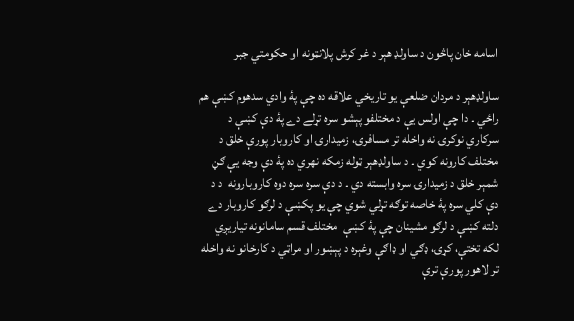اسامه خان پاڅون د ساولډ هېر د غر کرش پلانټونه او حکومتي جبر

ساولډهېر د مردان ضلعې يو تاريخي علاقه ده چې پۀ وادي سدهوم کښې هم راځي ۔ دا چې اولس يې د مختلفو پېشو سره تړلے دے پۀ دې کښې د سرکاري نوکرۍ نه واخله تر مسافرۍ، زميدارۍ او کاروبار پورې خلق د مختلف کارونه کوي ۔ د ساولډهېر ټوله زمکه نهري ده پۀ دې وجه يې ګڼ شمېر خلق د زميدارۍ سره وابسته دي ۔ د دې سره سره دوه کاروبارونه  د د دې کلي سره پۀ خاصه توګه تړلي شوي چې يو پکښې د لرګو کاروبار دے دلته کښې د لرګو مشينان چې پۀ کښې  مختلف قسم سامانونه تياريږي لکه تختې، کړۍ، ډګي او ډاګې وغېره د پېښور او مراټي د کارخانو نه واخله تر لاهور پورې ترې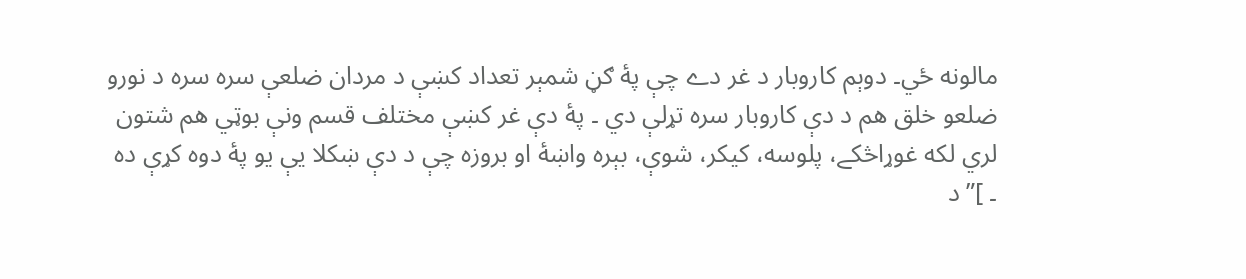مالونه ځي۔ دوېم کاروبار د غر دے چې پۀ ګڼ شمېر تعداد کښې د مردان ضلعې سره سره د نورو ضلعو خلق هم د دې کاروبار سره تړلې دي ۔ پۀ دې غر کښې مختلف قسم ونې بوټي هم شتون لري لکه غوړاڅکے، پلوسه، کيکر، شوې، بېره واښۀ او بروزه چې د دې ښکلا يې يو پۀ دوه کړې ده ۔ ]”د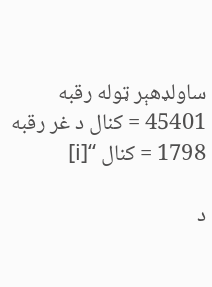ساولډهېر ټوله رقبه 45401 = کنال د غر رقبه 1798 = کنال “[i]

د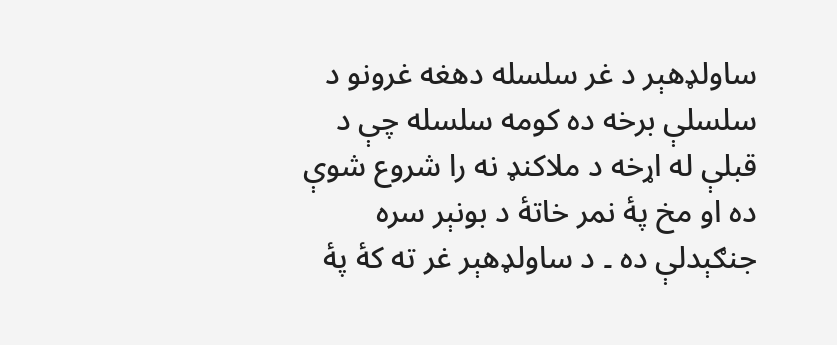ساولډهېر د غر سلسله دهغه غرونو د سلسلې برخه ده کومه سلسله چې د قبلې له اړخه د ملاکنډ نه را شروع شوې ده او مخ پۀ نمر خاتۀ د بونېر سره جنګېدلې ده ۔ د ساولډهېر غر ته کۀ پۀ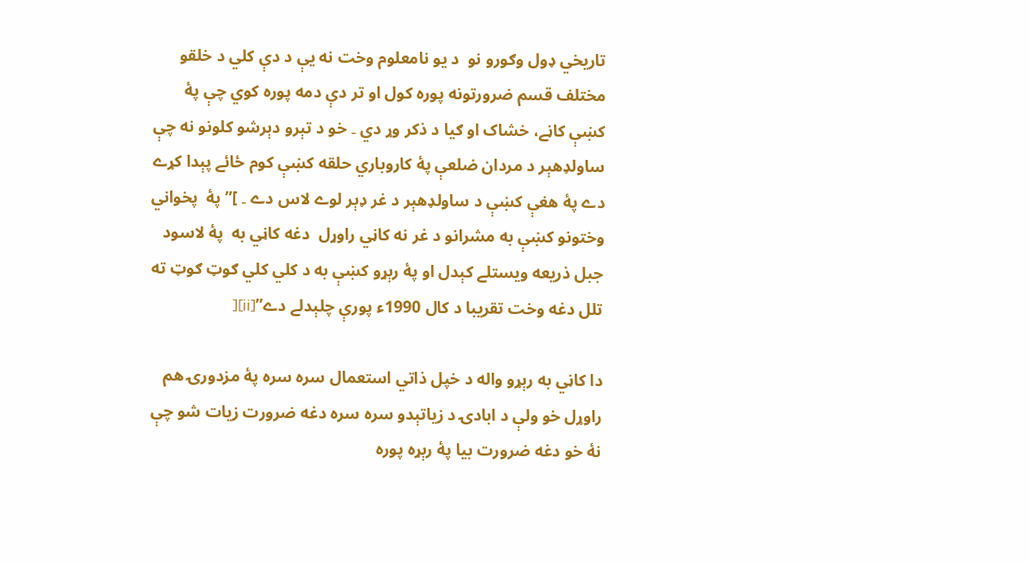تاريخي ډول وګورو نو  د يو نامعلوم وخت نه يې د دې کلي د خلقو مختلف قسم ضرورتونه پوره کول او تر دې دمه پوره کوي چې پۀ کښې کاڼے، خشاک او ګيا د ذکر وړ دي ۔ خو د تېرو دېرشو کلونو نه چې ساولډهېر د مردان ضلعې پۀ کاروباري حلقه کښې کوم ځائے پېدا کړے دے پۀ هغې کښې د ساولډهېر د غر ډېر لوے لاس دے ۔ ]”پۀ  پخواني وختونو کښې به مشرانو د غر نه کاڼي راوړل  دغه کاڼي به  پۀ لاسود جبل ذريعه ويستلے کېدل او پۀ رېړو کښې به د کلي کلي ګوټ ګوټ ته تلل دغه وخت تقريبا د کال 1990ء پورې چلېدلے دے”[ii][

دا کاڼي به رېړو واله د خپل ذاتي استعمال سره سره پۀ مزدورۍ هم راوړل خو ولې د ابادۍ د زياتېدو سره سره دغه ضرورت زيات شو چې نۀ خو دغه ضرورت بيا پۀ رېړه پوره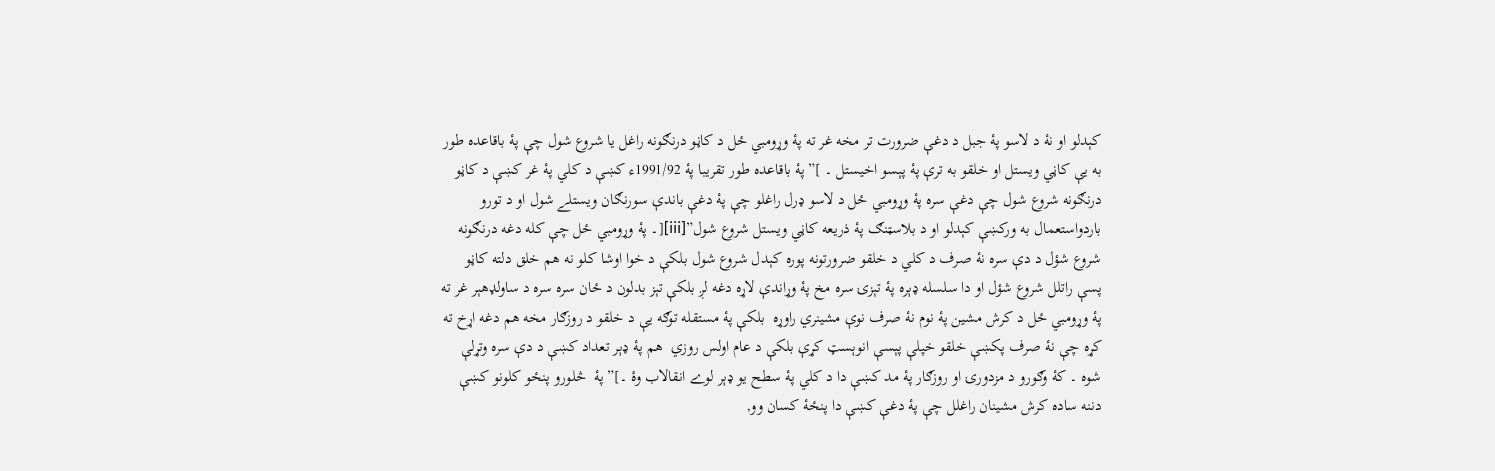کېدلو او نۀ د لاسو پۀ جبل د دغې ضرورت تر مخه غر ته پۀ وړومبي ځل د کاڼو درنګونه راغل يا شروع شول چې پۀ باقاعده طور به يې کاڼي ويستل او خلقو به ترې پۀ پېسو اخيستل ۔ ]”پۀ باقاعده طور تقريبا پۀ 1991/92ء کښې د کلي پۀ غر کښې د کاڼو درنګونه شروع شول چې دغې سره پۀ وړومبي ځل د لاسو ډرل راغلو چې پۀ دغې باندې سورنګان ويستلے شول او د تورو باردواستعمال به ورکښې کېدلو او د بلاسټنګ پۀ ذريعه کاڼي ويستل شروع شول”[iii][۔ پۀ وړومبي ځل چې کله دغه درنګونه شروع شؤل د دې سره نۀ صرف د کلي د خلقو ضرورتونه پوره کېدل شروع شول بلکې د خوا اوشا کلو نه هم خلق دلته کاڼو پسې راتلل شروع شؤل او دا سلسله ډېره پۀ تېزۍ سره مخ پۀ وړاندې لاړه دغه لږ بلکې تېز بدلون د ځان سره سره د ساولډهېر غر ته پۀ وړومبي ځل د کرش مشين پۀ نوم نۀ صرف نوې مشينري راوړه  بلکې پۀ مستقله توګه يې د خلقو د روزګار مخه هم دغه اړخ ته کړه چې نۀ صرف پکښې خلقو خپلې پېسې انوېسټ کړې بلکې د عام اولس روزي  هم پۀ ډېر تعداد کښې د دې سره وتړلې  شوه ۔ کۀ وګورو د مزدورۍ او روزګار پۀ مد کښې دا د کلي پۀ سطح يو ډېر لوے انقالاب وۀ ۔]”پۀ  څلورو پنځو کلونو کښې دننه ساده کرش مشينان راغلل چې پۀ دغې کښې دا پنځۀ کسان وو,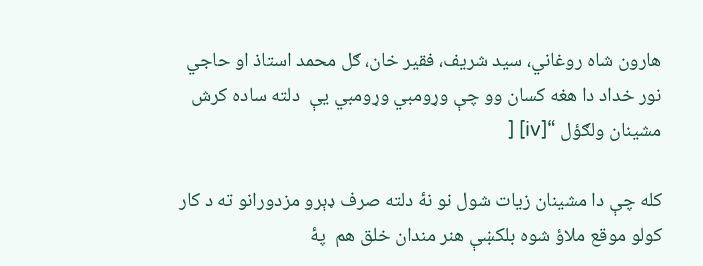هارون شاه روغاني، سيد شريف، فقير خان، ګل محمد استاذ او حاجي نور خداد دا هغه کسان وو چې وړومبي وړومبي يې  دلته ساده کرش مشينان ولګؤل “[iv] [

کله چې دا مشينان زيات شول نو نۀ دلته صرف ډېرو مزدورانو ته د کار کولو موقع ملاؤ شوه بلکښې هنر مندان خلق هم  پۀ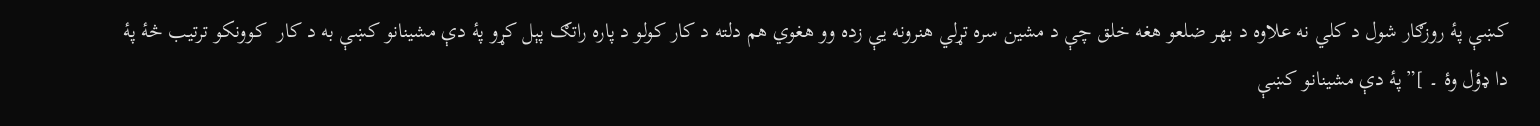کښې پۀ روزګار شول د کلي نه علاوه د بهر ضلعو هغه خلق چې د مشين سره تړلي هنرونه يې زده وو هغوي هم دلته د کار کولو د پاره راتګ پېل کړو پۀ دې مشينانو کښې به د کار  کوونکو ترتيب څۀ پۀ دا ډؤل وۀ ۔ ]”پۀ دې مشينانو کښې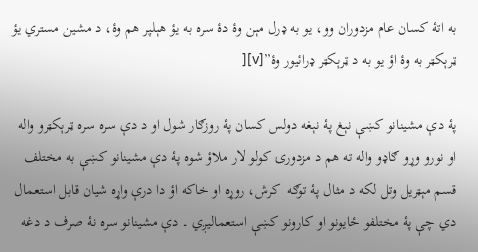به اتۀ کسان عام مزدوران وو، يو به ډرل مېن وۀ دۀ سره به يؤ هېلپر هم وۀ، د مشين مستري يؤ ټرېکټر به وۀ اؤ يو به د ټرېکټر ډرائيور وۀ”[v][

پۀ دې مشينانو کښې نېغ پۀ نېغه دولس کسان پۀ روزګار شول او د دې سره سره ټرېکټرو واله او نورو وړو ګاډو واله ته هم د مزدورۍ کولو لار ملاؤ شوه پۀ دې مشينانو کښې به مختلف قسم مېټريل وتل لکه د مثال پۀ توګه  کرش، روړه او خاکه اؤ دا درې واړه شيان قابل استعمال دي چې پۀ مختلفو ځايونو او کارونو کښې استعماليږي ۔ دې مشينانو سره نۀ صرف د دغه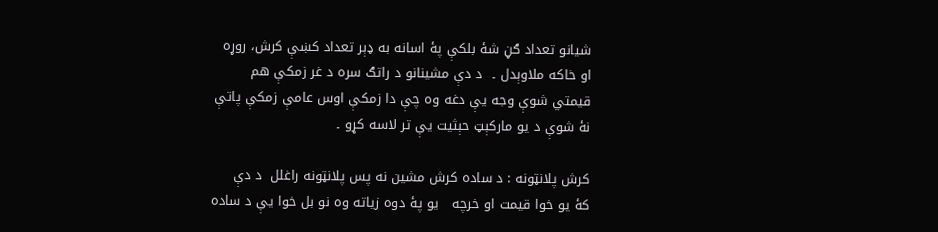شيانو تعداد ګڼ شۀ بلکې پۀ اسانه به ډېر تعداد کښې کرش، روړه او خاکه ملاوېدل ۔  د دې مشينانو د راتګ سره د غر زمکې هم قيمتي شوې وجه يې دغه وه چې دا زمکې اوس عامې زمکې پاتې نۀ شوې د يو مارکېټ حېثيت يې تر لاسه کړو ۔

کرش پلانټونه : د ساده کرش مشين نه پس پلانټونه راغلل  د دې  کۀ يو خوا قيمت او خرچه   يو پۀ دوه زياته وه نو بل خوا يې د ساده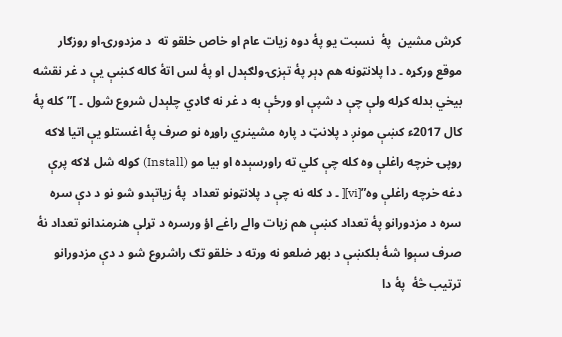کرش مشين  پۀ  نسبت يو پۀ دوه زيات عام او خاص خلقو ته  د مزدورۍ او روزګار موقع ورکړه ۔ دا پلانټونه هم ډېر پۀ تېزۍ ولګېدل او پۀ لس اتۀ کاله کښې يې د غر نقشه بيخي بدله کړله ولې چې د شپې او ورځې به د غر نه ګاډي چلېدل شروع شول ۔ ]”کله پۀ کال 2017ء کښې مونږ د پلانټ د پاره مشينري راوړه نو صرف پۀ اغستلو يې اتيا لاکه روپۍ خرچه راغلې وه کله چې کلي ته راورسېده او بيا مو (Install) کوله شل لاکه پرې دغه خرچه راغلې وه”[vi][ ۔ د کله نه چې د پلانټونو تعداد  پۀ زياتېدو شو نو د دې سره سره د مزدورانو پۀ تعداد کښې هم زيات والے راغے اؤ ورسره د تړلې هنرمندانو تعداد نۀ صرف سېوا شۀ بلکښې د بهر ضلعو نه ورته د خلقو تګ راشروع شو د دې مزدورانو ترتيب څۀ  پۀ دا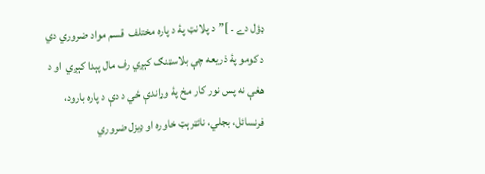ډؤل دے ۔ ]”د پلانټ پۀ د پاره مختلف  قسم مواد ضروري دي د کومو پۀ ذريعه چې بلاسټنګ کېږي رف مال پېدا کېږي  او د هغې نه پس نور کار مخ پۀ وړاندې ځي د دې د پاره بارود، فرنسائل، بجلي، نائټرېټ خاوره او ډيزل ضروري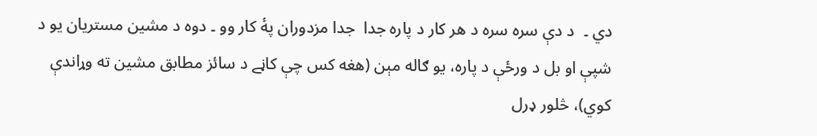دي ۔  د دې سره سره د هر کار د پاره جدا  جدا مزدوران پۀ کار وو ۔ دوه د مشين مستريان يو د شپې او بل د ورځې د پاره، يو ګاله مېن (هغه کس چې کاڼے د سائز مطابق مشين ته وړاندې کوي)، څلور ډرل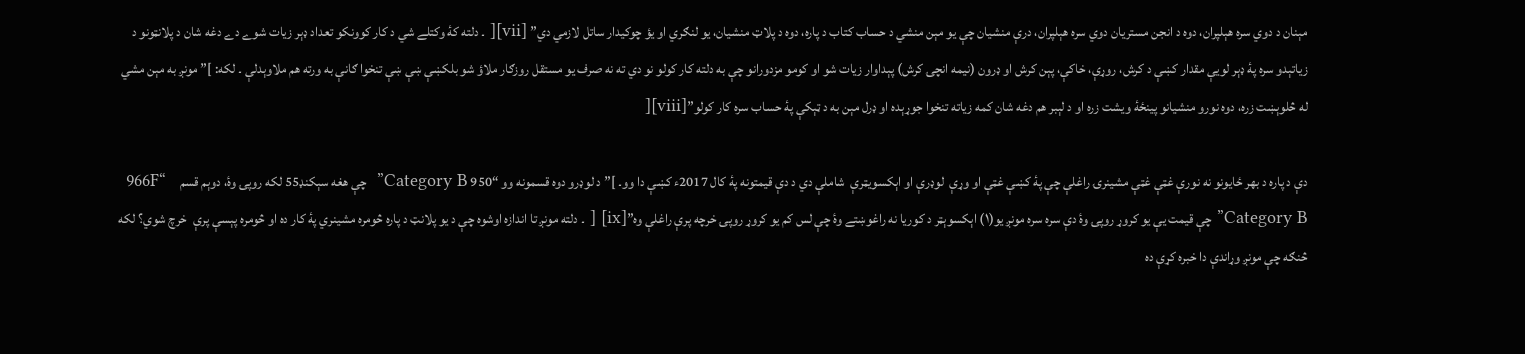مېنان د دوي سره هېلپران، دوه د انجن مستريان دوي سره هېلپران، درې منشيان چې يو مېن منشي د حساب کتاب د پاره، دوه د پلاټ منشيان، يو لنګري او يؤ چوکيدار ساتل لازمي دي” [vii][ ۔ دلته کۀ وکتلے شي د کار کوونکو تعداد ډېر زيات شوے دے دغه شان د پلانټونو د زياتېدو سره پۀ ډېر لويې مقدار کښې د کرش، روړې، خاکې، پېن کرش او ډرون (نيمه انچۍ کرش) پېداوار زيات شو او کومو مزدورانو چې به دلته کار کولو نو دي ته نه صرف يو مستقل روزګار ملاؤ شو بلکښې ښې ښې تنخوا ګانې به ورته هم ملاوېدلې ۔ لکه: ]”مونږ به مېن مشي له څلوېښت زره، دوه نورو منشيانو پينځۀ ويشت زره او د لېبر هم دغه شان کمه زياته تنخوا جوړېده او ډرل مېن به د ټېکې پۀ حساب سره کار کولو”[viii][

دې د پاره د بهر ځايونو نه نورې غټې غټې مشينرۍ راغلې چې پۀ کښې غټې او وړې  لوډرې او اېکسويټرې  شاملې دي د دې قيمتونه پۀ کال 2017ء کښې دا وو۔ ]”د لوډرو دوه قسمونه وو “950 Category B”  چې هغه سېکنډ55 لکه روپۍ وۀ، دوېم قسم     “966F Category B” چې قيمت يې يو کروړ روپۍ وۀ دې سره سره مونږ يو(۱) اېکسوېټر د کوريا نه راغوښتے وۀ چې لس کم يو کروړ روپۍ خرچه پرې راغلې وه”[ix] [ ۔ دلته مونږ تا اندازه اوشوه چې د يو پلانټ د پاره څومره مشينري پۀ کار ده او څومره پېسې پرې  خرچ شوي؟ لکه څنګه چې مونږ وړاندې دا خبره کړې ده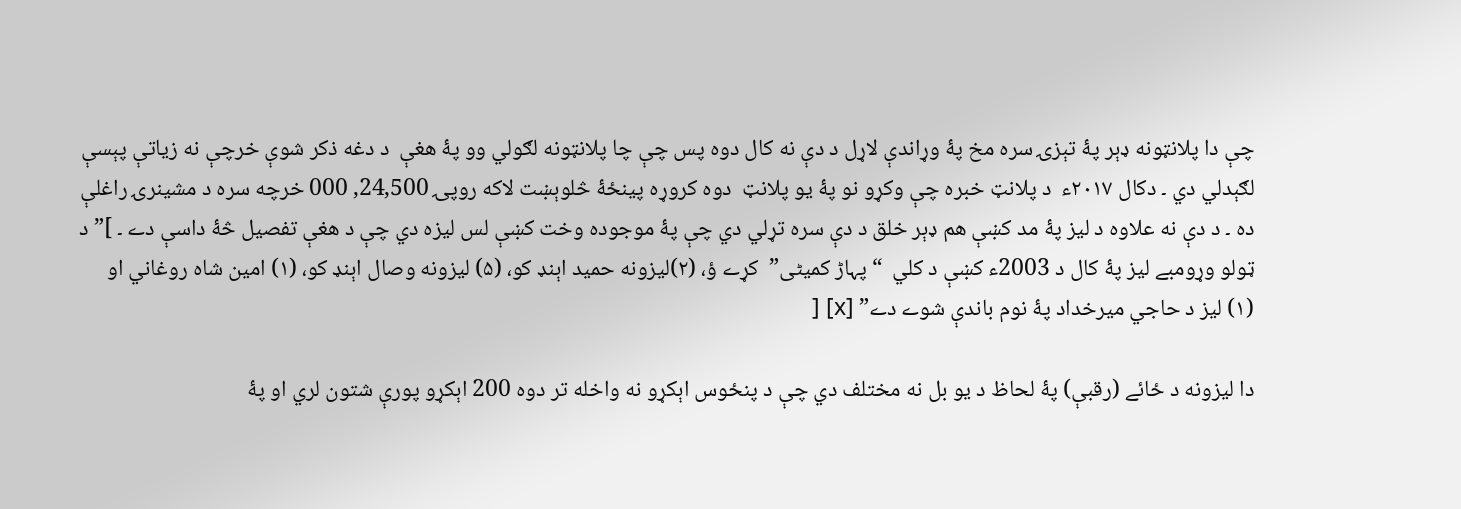چې دا پلانټونه ډېر پۀ تېزۍ سره مخ پۀ وړاندې لاړل د دې نه کال دوه پس چې چا پلانټونه لګولي وو پۀ هغې  د دغه ذکر شوې خرچې نه زياتې پېسې لګېدلي دي ۔ دکال ۲۰۱۷ء  د پلانټ خبره چې وکړو نو پۀ يو پلانټ  دوه کروړه پينځۀ څلوېښت لاکه روپۍ 24,500, 000 خرچه سره د مشينرۍ راغلې ده ۔ د دې نه علاوه د ليز پۀ مد کښې هم ډېر خلق د دې سره تړلي دي چې پۀ موجوده وخت کښې لس ليزه دي چې د هغې تفصيل څۀ داسې دے ۔ ]” د ټولو وړومبے ليز پۀ کال د 2003ء کښې د کلي  “پہاڑ کمیٹی”  کړے ؤ، (۲)ليزونه حميد اېنډ کو، (۵) ليزونه وصال اېنډ کو، (۱) امين شاه روغاني او (۱) ليز د حاجي ميرخداد پۀ نوم باندې شوے دے” [x] [

دا ليزونه د ځائے (رقبې) پۀ لحاظ د يو بل نه مختلف دي چې د پنځوس اېکړو نه واخله تر دوه 200 اېکړو پورې شتون لري او پۀ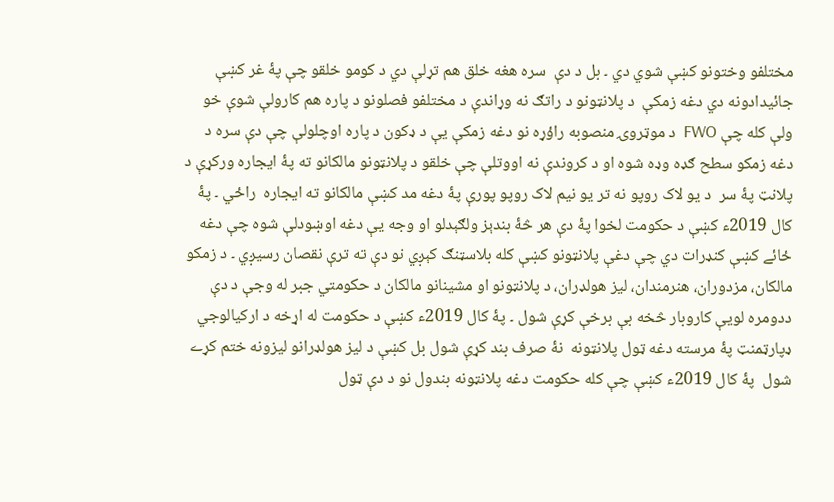مختلفو وختونو کښې شوي دي ۔ بل د دې  سره هغه خلق هم تړلې دي د کومو خلقو چې پۀ غر کښې جائيدادونه دي دغه زمکې  د پلانټونو د راتګ نه وړاندې د مختلفو فصلونو د پاره هم کارولې شوې خو ولې کله چې FWO  د موټروۍ منصوبه راؤړه نو دغه زمکې يې د ډکون د پاره اوچلولې چې دې سره د دغه زمکو سطح ګډه وډه شوه او د کروندې نه اووتلې چې خلقو د پلانټونو مالکانو ته پۀ ايجاره ورکړې د پلانټ پۀ سر  د يو لاک روپو نه تر يو نيم لاک روپو پورې پۀ دغه مد کښې مالکانو ته ايجاره  راځي ۔ پۀ کال 2019ء کښې د حکومت لخوا پۀ دې هر څۀ بندېز ولګېدلو او وجه يې دغه اوښودلې شوه چې دغه ځائے کښې کنډرات دي چې دغې پلانټونو کښې کله بلاسټنګ کېږي نو دې ته ترې نقصان رسيږي ۔ د زمکو مالکان، مزدوران، هنرمندان، ليز هولډران، د پلانټونو او مشينانو مالکان د حکومتي جبر له وجې د دې ددومره لويې کاروبار څخه بې برخې کړې شول ۔ پۀ کال 2019ء کښې د حکومت له اړخه د ارکيالوجي ډپارټمنټ پۀ مرسته دغه ټول پلانټونه  نۀ صرف بند کړې شول بل کښې د ليز هولډرانو ليزونه ختم کړے شول  پۀ کال 2019ء کښې چې کله حکومت دغه پلانټونه بندول نو د دې ټول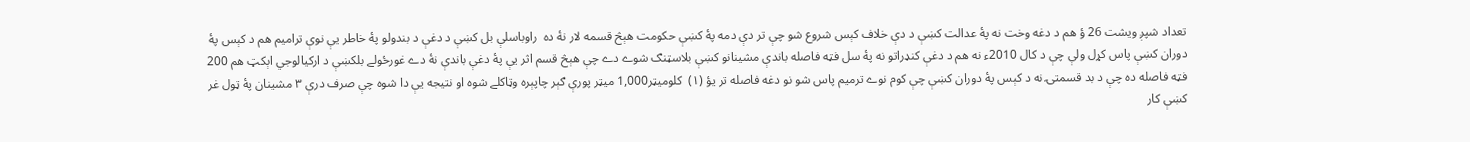تعداد شپږ ويشت 26 ؤ هم د دغه وخت نه پۀ عدالت کښې د دې خلاف کېس شروع شو چې تر دې دمه پۀ کښې حکومت هېڅ قسمه لار نۀ ده  راوباسلې بل کښې د دغې د بندولو پۀ خاطر يې نوې تراميم هم د کېس پۀ دوران کښې پاس کړل ولې چې د کال 2010ء نه هم د دغې کنډراتو نه پۀ سل فټه فاصله باندې مشينانو کښې بلاسټنګ شوے دے چې هېڅ قسم اثر يې پۀ دغې باندې نۀ دے غورځولے بلکښې د ارکيالوجي اېکټ هم 200 فټه فاصله ده چې د بد قسمتۍ نه د کېس پۀ دوران کښې چې کوم نوے ترميم پاس شو نو دغه فاصله تر يؤ (۱)  کلوميټر1,000 ميټر پورې ګېر چاپېره وټاکلے شوه او نتيجه يې دا شوه چې صرف درې ۳ مشينان پۀ ټول غر کښې کار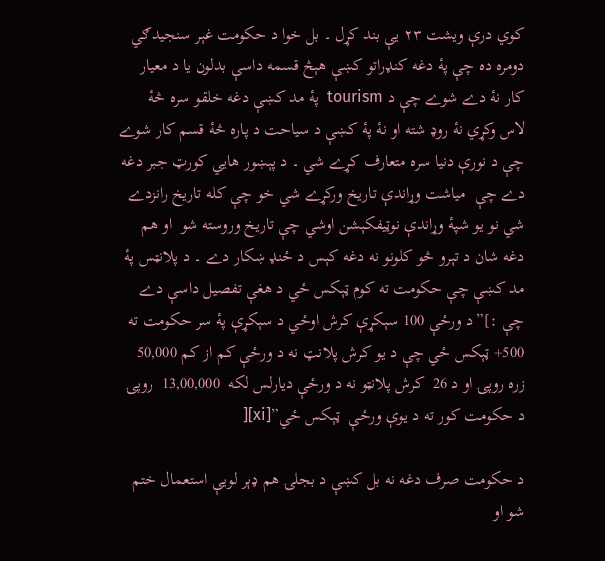کوي درې ويشت ۲۳ يې بند کړل ۔ بل خوا د حکومت غېر سنجيدګي دومره ده چې پۀ دغه کنډراتو کښې هېڅ قسمه داسې بدلون يا د معيار کار نۀ دے شوے چې د tourism  پۀ مد کښې دغه خلقو سره څۀ لاس وکړي نۀ روډ شته او نۀ پۀ کښې د سياحت د پاره څۀ قسم کار شوے چې د نورې دنيا سره متعارف کړے شي ۔ د پېښور هايي کورټ جبر دغه دے چې  مياشت وړاندې تاريخ ورکړے شي خو چې کله تاريخ رانزدے شي نو يو شپۀ وړاندې نوټيفکېشن اوشي چې تاريخ وروسته شو  او هم دغه شان د تېرو څو کلونو نه دغه کېس د ځنډ ښکار دے ۔ د پلانټس پۀ مد کښې چې حکومت ته کوم ټېکس ځي د هغې تفصيل داسې دے چې :]”د ورځې 100 سېکړې کرش اوځي د سېکړې پۀ سر حکومت ته 500+ ټېکس ځي چې د يو کرش پلانټ نه د ورځې کم از کم 50,000  زره روپۍ او د 26  کرش پلانټو نه د ورځې ديارلس لکه  13,00,000  روپۍ د حکومت کور ته د يوې ورځې  ټېکس ځي”[xi][

د حکومت صرف دغه نه بل کښې د بجلۍ هم ډېر لويې استعمال ختم شو او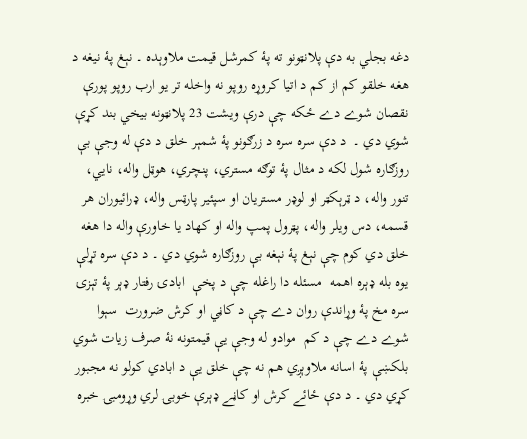دغه بجلي به دې پلانټونو ته پۀ کمرشل قيمت ملاوېده ۔ نېغ پۀ نيغه د هغه خلقو کم از کم د اتيا کروړه روپو نه واخله تر يو ارب روپو پورې نقصان شوے دے ځکه چې درې ويشت 23 پلانټونه بيخي بند کړې شوي دي ۔  د دې سره سره د زرګونو پۀ شمېر خلق د دې له وجې بې روزګاره شول لکه د مثال پۀ توګه مستري، پنچري، هوټل واله، نايي، تنور واله، د ټرېکټر او لوډر مستريان او سپئير پارټس واله، ډرائيوران هر قسمه، دس ويلر واله، پټرول پمپ واله او کهاد يا خاورې واله دا هغه خلق دي کوم چې نېغ پۀ نېغه بې روزګاره شوي دي ۔ د دې سره تړلې يوه بله ډېره اهمه  مسئله دا راغله چې د پخې  ابادۍ رفتار ډېر پۀ تېزۍ سره مخ پۀ وړاندې روان دے چې د کاڼي او کرش ضرورت  سېوا شوے دے چې د کم  موادو له وجې يې قيمتونه نۀ صرف زيات شوي بلکښې پۀ اسانه ملاوېږي هم نه چې خلق يې د ابادي کولو نه مجبور کړي دي ۔ د دې ځائے کرش او کاڼے ډېرې خوبۍ لري وړومبۍ خبره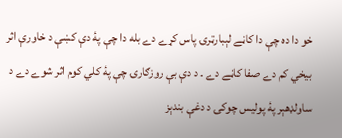خو دا ده چې دا کاڼے لېبارټرۍ پاس کړے دے بله دا چې پۀ دې کښې د خاورې اثر بيخي کم دے صفا کاڼے دے ۔ د دې بې روزګارۍ چې پۀ کلي کوم اثر شوے دے د ساولډهېر پۀ پوليس چوکۍ د دغې بندېز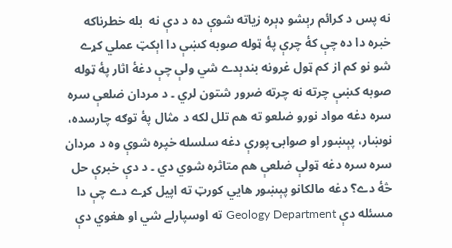نه پس د کرائم رېشو ډېره زياته شوې ده د دې نه  بله خطرناکه خبره دا ده چې کۀ چرې پۀ ټوله صوبه کښې دا اېکټ عملي کړے شو نو کم از کم ټول غرونه بندېدے شي ولې چې دغۀ اثار پۀ ټوله صوبه کښې چرته نه چرته ضرور شتون لري ۔ د مردان ضلعې سره سره دغه مواد نورو ضلعو ته هم تلل لکه د مثال پۀ توګه چارسده، نوښار، پېښور او صوابۍ پورې دغه سلسله خپره شوې وه د مردان سره سره دغه ټولې ضلعې هم متاثره شوي دي ۔ د دې خبرې حل څۀ دے؟ دغه مالکانو پېښور هايي کورټ ته اپيل کړے دے چې دا مسئله دې Geology Department ته اوسپارلے شي او هغوي دې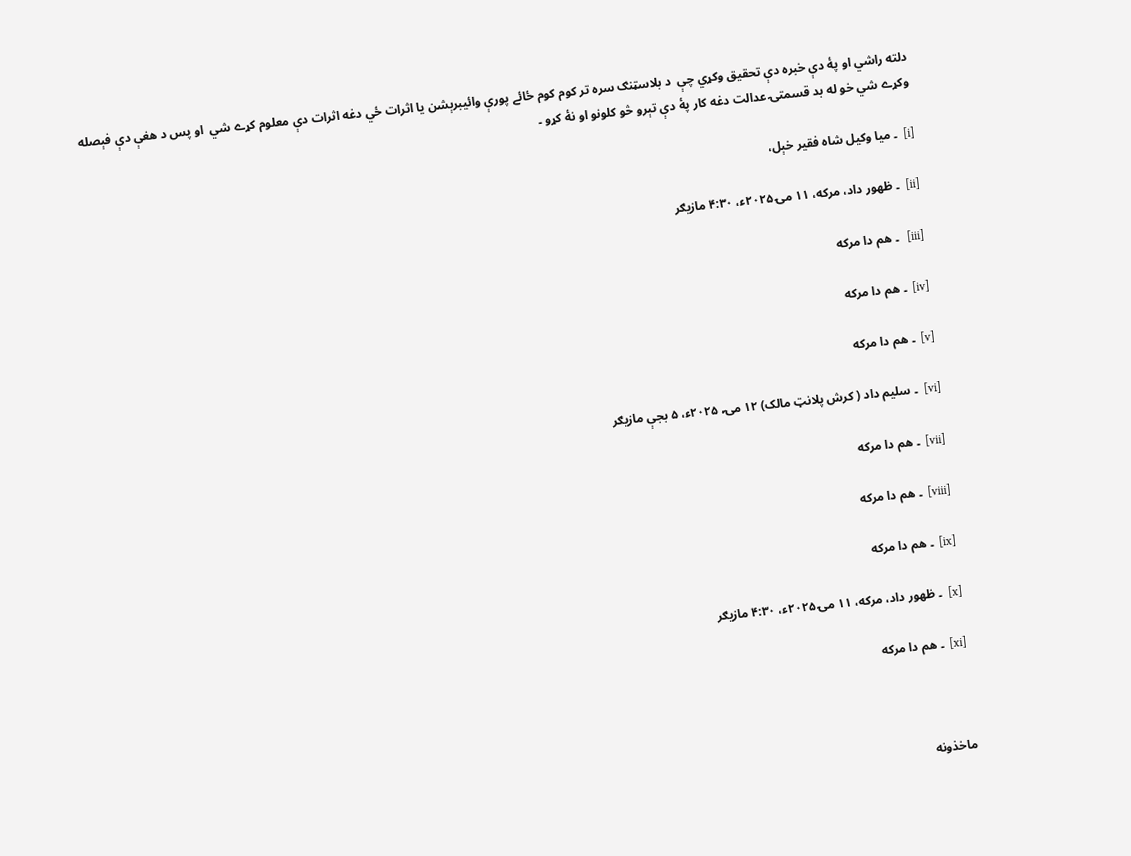دلته راشي او پۀ دې خبره دې تحقيق وکړي چې  د بلاسټنګ سره تر کوم کوم ځائے پورې وائيبرېشن يا اثرات ځي دغه اثرات دې معلوم کړے شي  او پس د هغې دې فېصله وکړے شي خو له بد قسمتۍ عدالت دغه کار پۀ دې تېرو څو کلونو او نۀ کړو ۔

[i]  ۔ ميا وکيل شاه فقير خېل،

[ii]  ۔ ظهور داد، مرکه، ۱۱ مۍ ۲۰۲۵ء، ۴:۳۰ مازيګر

[iii]   ۔ هم دا مرکه

[iv]  ۔ هم دا مرکه

[v]  ۔ هم دا مرکه

[vi]  ۔ سليم داد ( کرش پلانټ مالک) ۱۲ مۍ، ۲۰۲۵ء، ۵ بجې مازيګر

[vii]  ۔ هم دا مرکه

[viii]  ۔ هم دا مرکه

[ix]  ۔ هم دا مرکه

[x]  ۔ ظهور داد، مرکه، ۱۱ مۍ ۲۰۲۵ء، ۴:۳۰ مازيګر

[xi]  ۔ هم دا مرکه



ماخذونه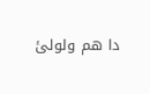دا هم ولولئ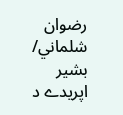رضوان شلماني/ بشير اپريدے د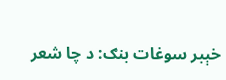خېبر سوغات بنګ: د چا شعر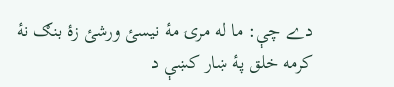دے چې: ما له مرۍ مۀ نيسئ ورشئ زۀ بنګ نۀ کرمه خلق پۀ ښار کښې د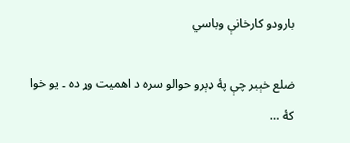بارودو کارخانې وباسي

ضلع خېبر چې پۀ ډېرو حوالو سره د اهميت وړ ده ۔ يو خوا کۀ …